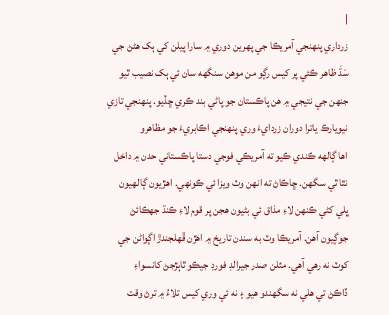|
زرداري پنهنجي آمريڪا جي پهرين دوري ۾ سارا پيلن کي ٻک هڻڻ جي
سَڌَ ظاهر ڪئي پر کيس رڳو من موهن سنگهه سان ئي ٻک نصيب ٿيو
جنهن جي نتيجي ۾ هن پاڪستان جو پاڻي بند ڪري ڇڏيو. پنهنجي تازي
نيويارڪ ياترا دوران زردايءَ وري پنهنجي اڪابريءَ جو مظاهرو
اها ڳالهه ڪندي ڪيو ته آمريڪي فوجي دستا پاڪستاني حدن ۾ داخل
نٿا ٿي سگهن. ڇاڪاڻ ته انهن وٽ ويزا ئي ڪونهي. اهڙيون ڳالهيون
ڀلي کڻي ڪنهن لاءِ مذاق ئي بڻيون هجن پر قوم لاءِ ڪنڌ جهڪائڻ
جوڳيون آهن. آمريڪا وٽ به سندن تاريخ ۾ اهڙن ڦهلجندڙ اڳواڻن جي
کوٽ نه رهي آهي. مثلن صدر جيرالڊ فورڊ جيڪو ٿاٻڙجڻ کانسواءِ
ڏاڪڻ تي هلي نه سگهندو هيو ۽ نه ئي وري کيس تلاءُ ۾ ترڻ وقت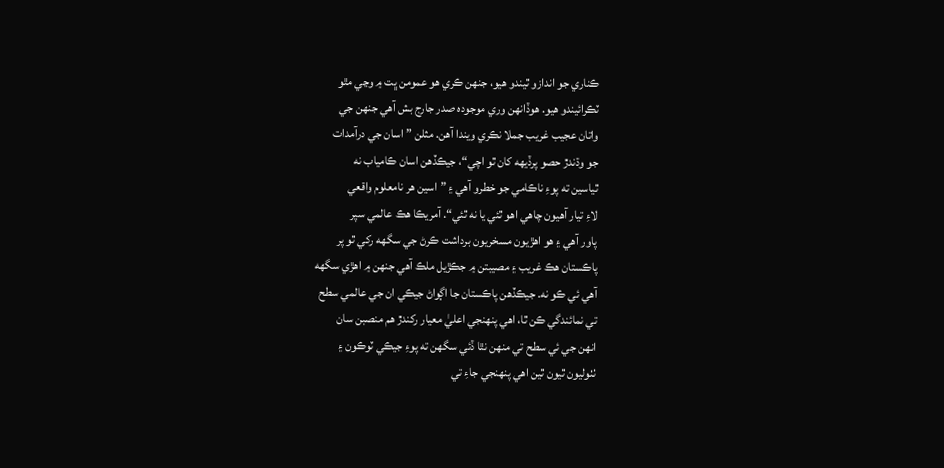ڪناري جو اندازو ٿيندو هيو، جنهن ڪري هو عمومن ڀت ۾ وڃي مٿو
ٽڪرائيندو هيو. هوڏانهن وري موجوده صدر جارج بش آهي جنهن جي
واتان عجيب غريب جملا نڪري ويندا آهن. مثلن ”اسان جي درآمدات
جو وڌندڙ حصو پرڏيهه کان ٿو اچي“، جيڪڏهن اسان ڪامياب نه
ٿياسين ته پوءِ ناڪامي جو خطرو آهي ۽ ”اسين هر نامعلوم واقعي
لاءِ تيار آهيون چاهي اهو ٿئي يا نه ٿئي“. آمريڪا هڪ عالمي سپر
پاور آهي ۽ هو اهڙيون مسخريون برداشت ڪرڻ جي سگهه رکي ٿو پر
پاڪستان هڪ غريب ۽ مصيبتن ۾ جڪڙيل ملڪ آهي جنهن ۾ اهڙي سگهه
آهي ئي ڪو نه. جيڪڏهن پاڪستان جا اڳواڻ جيڪي ان جي عالمي سطح
تي نمائندگي ڪن ٿا، اهي پنهنجي اعليٰ معيار رکندڙ هم منصبن سان
انهن جي ئي سطح تي منهن نٿا ڏئي سگهن ته پوءِ جيڪي ٽوڪون ۽
ٺٺوليون ٿيون ٿين اهي پنهنجي جاءِ تي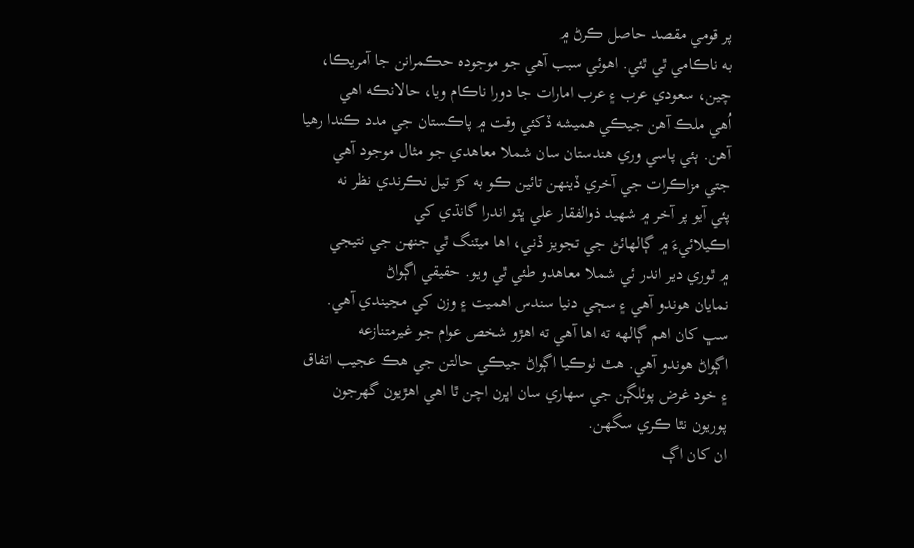پر قومي مقصد حاصل ڪرڻ ۾
به ناڪامي ٿي ٿئي. اهوئي سبب آهي جو موجوده حڪمرانن جا آمريڪا،
چين، سعودي عرب ۽ عرب امارات جا دورا ناڪام ويا، حالانڪه اهي
اُهي ملڪ آهن جيڪي هميشه ڏکئي وقت ۾ پاڪستان جي مدد ڪندا رهيا
آهن. ٻئي پاسي وري هندستان سان شملا معاهدي جو مثال موجود آهي
جتي مزاڪرات جي آخري ڏينهن تائين ڪو به کڙ تيل نڪرندي نظر نه
پئي آيو پر آخر ۾ شهيد ذوالفقار علي ڀٽو اندرا گانڌي کي
اڪيلائيءَ ۾ ڳالهائڻ جي تجويز ڏني، اها ميٽنگ ٿي جنهن جي نتيجي
۾ ٿوري دير اندر ئي شملا معاهدو طئي ٿي ويو. حقيقي اڳواڻ
نمايان هوندو آهي ۽ سڄي دنيا سندس اهميت ۽ وزن کي مڃيندي آهي.
سڀ کان اهم ڳالهه ته اها آهي ته اهڙو شخص عوام جو غيرمتنازعه
اڳواڻ هوندو آهي. هٿ ٺوڪيا اڳواڻ جيڪي حالتن جي هڪ عجيب اتفاق
۽ خود غرض پوئلڳن جي سهاري سان اڀرن اچن ٿا اهي اهڙيون گهرجون
پوريون نٿا ڪري سگهن.
ان کان اڳ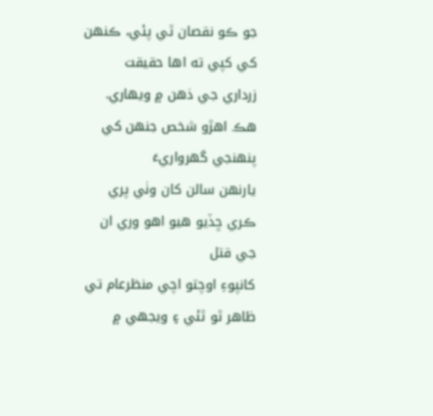جو ڪو نقصان ٿي پئي، ڪنهن کي کپي ته اها حقيقت
زرداري جي ذهن ۾ ويهاري. هڪ اهڙو شخص جنهن کي پنهنجي گهرواريءَ
يارنهن سالن کان وٺي پري ڪري ڇڏيو هيو اهو وري ان جي قتل
کانپوءِ اوچتو اچي منظرعام تي ظاهر ٿو ٿئي ۽ ويجهي ۾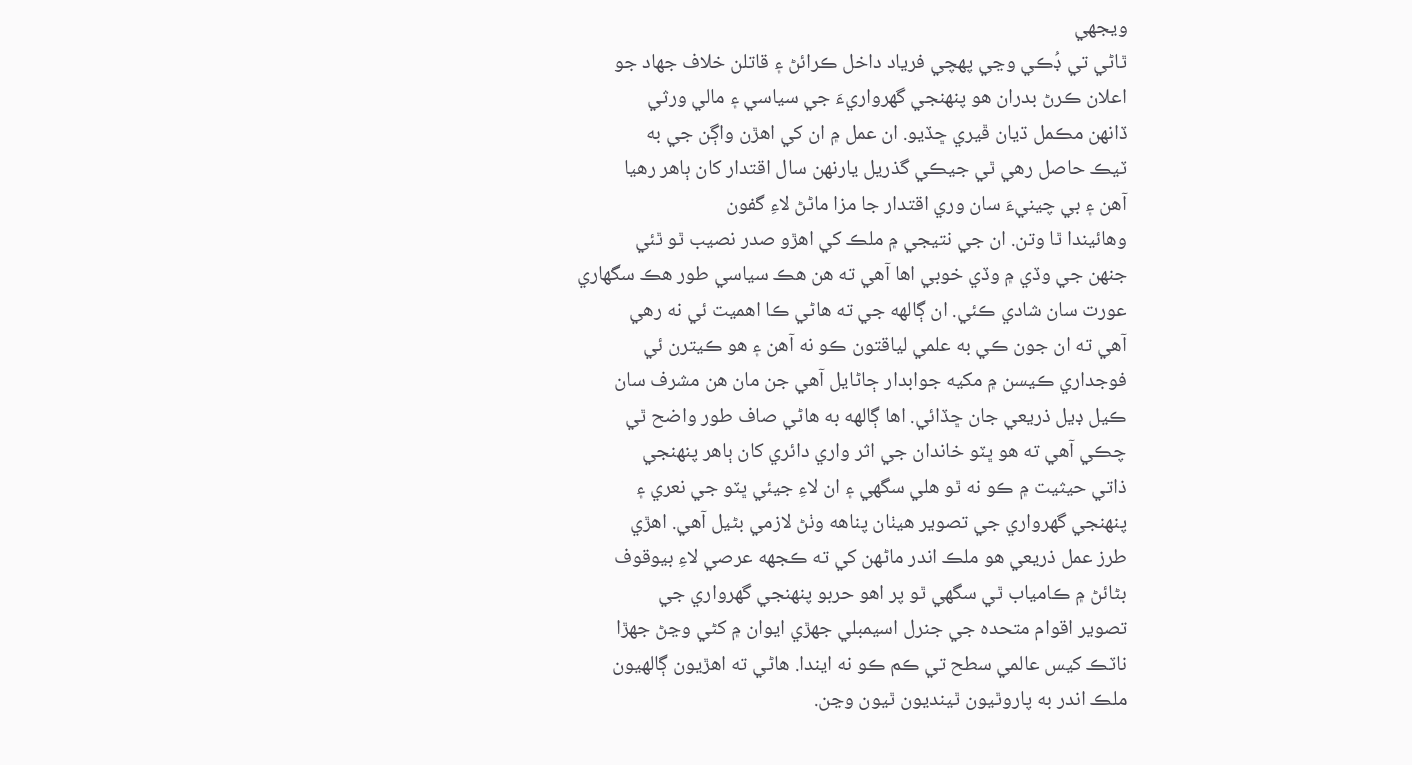ويجهي
ٿاڻي تي ڊُڪي وڃي پهچي فرياد داخل ڪرائڻ ۽ قاتلن خلاف جهاد جو
اعلان ڪرڻ بدران هو پنهنجي گهرواريءَ جي سياسي ۽ مالي ورثي
ڏانهن مڪمل ڌيان ڦيري ڇڏيو. ان عمل ۾ ان کي اهڙن واڳن جي به
ٽيڪ حاصل رهي ٿي جيڪي گذريل يارنهن سال اقتدار کان ٻاهر رهيا
آهن ۽ بي چينيءَ سان وري اقتدار جا مزا ماڻڻ لاءِ گفون
وهائيندا ٿا وتن. ان جي نتيجي ۾ ملڪ کي اهڙو صدر نصيب ٿو ٿئي
جنهن جي وڏي ۾ وڏي خوبي اها آهي ته هن هڪ سياسي طور هڪ سگهاري
عورت سان شادي ڪئي. ان ڳالهه جي ته هاڻي ڪا اهميت ئي نه رهي
آهي ته ان جون ڪي به علمي لياقتون ڪو نه آهن ۽ هو ڪيترن ئي
فوجداري ڪيسن ۾ مکيه جوابدار ڄاڻايل آهي جن مان هن مشرف سان
ڪيل ڊيل ذريعي جان ڇڏائي. اها ڳالهه به هاڻي صاف طور واضح ٿي
چڪي آهي ته هو ڀٽو خاندان جي اثر واري دائري کان ٻاهر پنهنجي
ذاتي حيثيت ۾ ڪو نه ٿو هلي سگهي ۽ ان لاءِ جيئي ڀٽو جي نعري ۽
پنهنجي گهرواري جي تصوير هيٺان پناهه وٺڻ لازمي بڻيل آهي. اهڙي
طرز عمل ذريعي هو ملڪ اندر ماڻهن کي ته ڪجهه عرصي لاءِ بيوقوف
بڻائڻ ۾ ڪامياب ٿي سگهي ٿو پر اهو حربو پنهنجي گهرواري جي
تصوير اقوام متحده جي جنرل اسيمبلي جهڙي ايوان ۾ کڻي وڃڻ جهڙا
ناٽڪ کيس عالمي سطح تي ڪم ڪو نه ايندا. هاڻي ته اهڙيون ڳالهيون
ملڪ اندر به پاروٿيون ٿينديون ٿيون وڃن.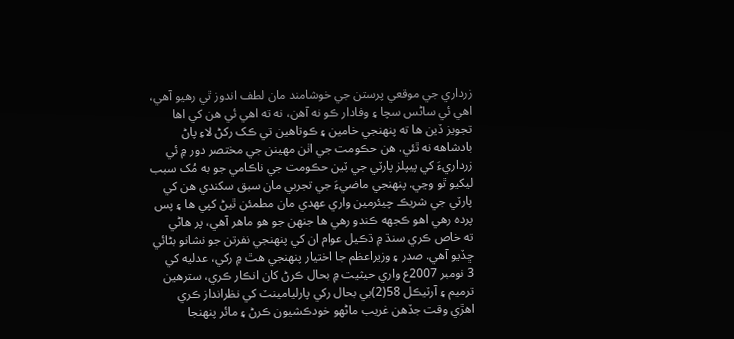زرداري جي موقعي پرستن جي خوشامند مان لطف اندوز ٿي رهيو آهي،
اهي ئي ساڻس سچا ۽ وفادار ڪو نه آهن، نه ته اهي ئي هن کي اها
تجويز ڏين ها ته پنهنجي خامين ۽ ڪوتاهين تي ڪک رکڻ لاءِ پاڻ
بادشاهه نه ٿئي. هن حڪومت جي اٺن مهينن جي مختصر دور ۾ ئي
زرداريءَ کي پيپلز پارٽي جي ٽين حڪومت جي ناڪامي جو به مُک سبب
ليکيو ٿو وڃي. پنهنجي ماضيءَ جي تجربي مان سبق سکندي هن کي
پارٽي جي شريڪ چيئرمين واري عهدي مان مطمئن ٿيڻ کپي ها ۽ پس
پرده رهي اهو ڪجهه ڪندو رهي ها جنهن جو هو ماهر آهي، پر هاڻي
ته خاص ڪري سنڌ ۾ ڌڪيل عوام ان کي پنهنجي نفرتن جو نشانو بڻائي
ڇڏيو آهي. صدر ۽ وزيراعظم جا اختيار پنهنجي هٿ ۾ رکي، عدليه کي
3 نومبر 2007ع واري حيثيت ۾ بحال ڪرڻ کان انڪار ڪري، سترهين
ترميم ۽ آرٽيڪل 58(2)بي بحال رکي پارليامينٽ کي نظرانداز ڪري
اهڙي وقت جڏهن غريب ماڻهو خودڪشيون ڪرڻ ۽ مائر پنهنجا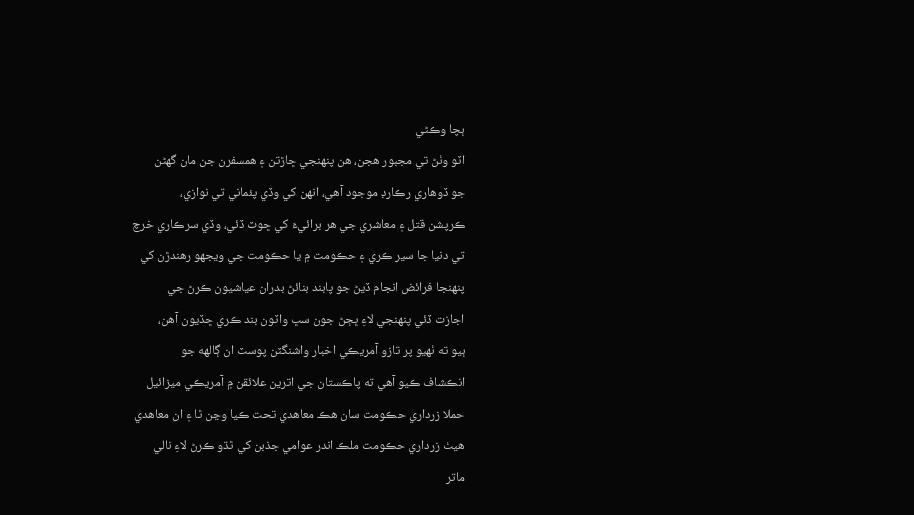ٻچا وڪڻي
اٽو وٺڻ تي مجبور هجن، هن پنهنجي ڇاڙتن ۽ همسفرن جن مان گهڻن
جو ڏوهاري رڪارڊ موجود آهي، انهن کي وڏي پئماني تي نوازي،
ڪرپشن قتل ۽ معاشري جي هر برائيءَ کي ڇوٽ ڏئي، وڏي سرڪاري خرچ
تي دنيا جا سير ڪري ۽ حڪومت ۾ يا حڪومت جي ويجهو رهندڙن کي
پنهنجا فرائض انجام ڏيڻ جو پابند بنائڻ بدران عياشيون ڪرڻ جي
اجازت ڏئي پنهنجي لاءِ ڀڄڻ جون سڀ واٽون بند ڪري ڇڏيون آهن،
ٻيو ته ٺهيو پر تازو آمريڪي اخبار واشنگٽن پوسٽ ان ڳالهه جو
انڪشاف ڪيو آهي ته پاڪستان جي اترين علائقن ۾ آمريڪي ميزائيل
حملا زرداري حڪومت سان هڪ معاهدي تحت ڪيا وڃن ٿا ۽ ان معاهدي
هيٺ زرداري حڪومت ملڪ اندر عوامي جذبن کي ٿڌو ڪرڻ لاءِ نالي
ماتر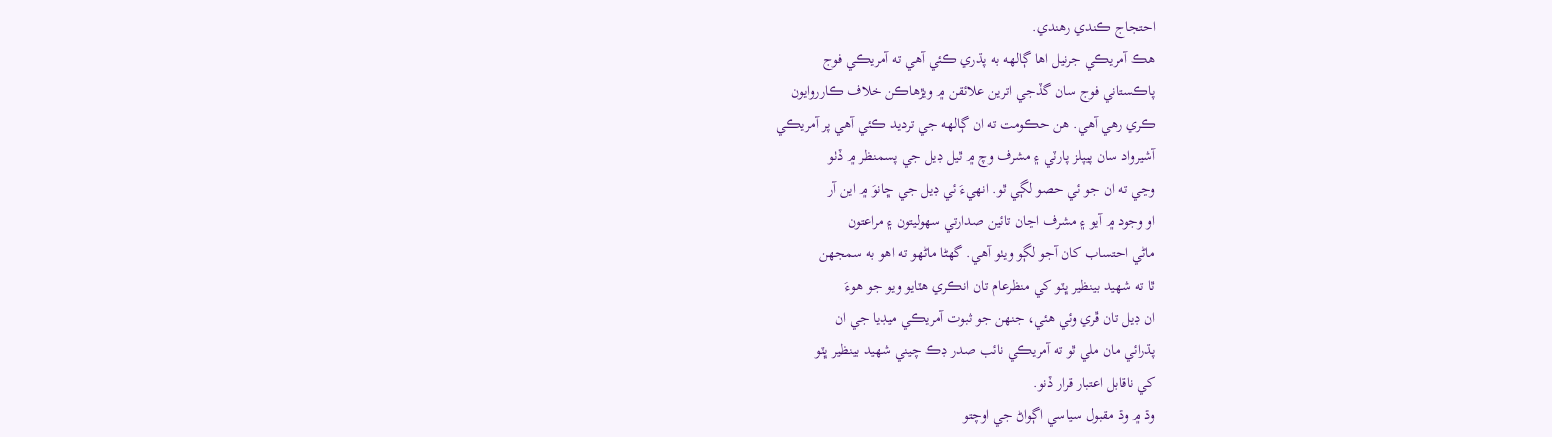احتجاج ڪندي رهندي.
هڪ آمريڪي جرنيل اها ڳالهه به پڌري ڪئي آهي ته آمريڪي فوج
پاڪستاني فوج سان گڏجي اترين علائقن ۾ ويڙهاڪن خلاف ڪارروايون
ڪري رهي آهي. هن حڪومت ته ان ڳالهه جي ترديد ڪئي آهي پر آمريڪي
آشيرواد سان پيپلز پارٽي ۽ مشرف وچ ۾ ٿيل ڊيل جي پسمنظر ۾ ڏٺو
وڃي ته ان جو ئي حصو لڳي ٿو. انهيءَ ئي ڊيل جي ڇانوَ ۾ اين آر
او وجود ۾ آيو ۽ مشرف اڃان تائين صدارتي سهوليتون ۽ مراعتون
ماڻي احتساب کان آجو لڳو ويٺو آهي. گهڻا ماڻهو ته اهو به سمجهن
ٿا ته شهيد بينظير ڀٽو کي منظرعام تان انڪري هٽايو ويو جو هوءَ
ان ڊيل تان ڦري وئي هئي، جنهن جو ثبوت آمريڪي ميڊيا جي ان
پڌرائي مان ملي ٿو ته آمريڪي نائب صدر ڊڪ چيني شهيد بينظير ڀٽو
کي ناقابل اعتبار قرار ڏنو.
وڌ ۾ وڌ مقبول سياسي اڳواڻ جي اوچتو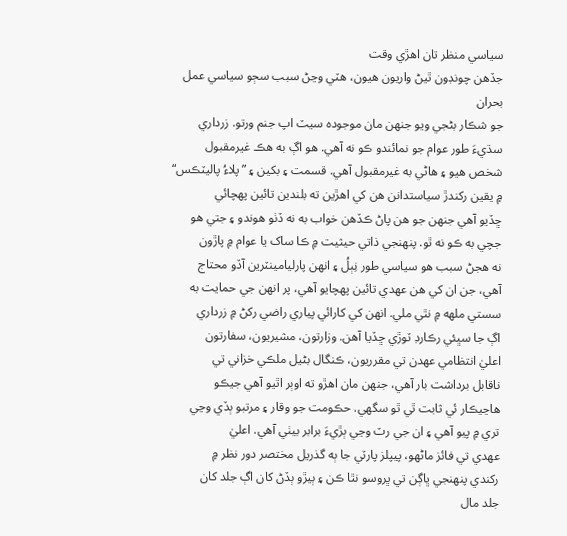سياسي منظر تان اهڙي وقت
جڏهن چونڊون ٿيڻ واريون هيون، هٽي وڃڻ سبب سڄو سياسي عمل بحران
جو شڪار بڻجي ويو جنهن مان موجوده سيٽ اپ جنم ورتو. زرداري
سڌيءَ طور عوام جو نمائندو ڪو نه آهي. هو اڳ به هڪ غيرمقبول
شخص هيو ۽ هاڻي به غيرمقبول آهي. قسمت ۽ بکين ۽ ”پلاءُ پاليٽڪس“
۾ يقين رکندڙ سياستدانن هن کي اهڙين ته بلندين تائين پهچائي
ڇڏيو آهي جنهن جو هن پاڻ ڪڏهن خواب به نه ڏٺو هوندو ۽ جتي هو
جچي به ڪو نه ٿو. پنهنجي ذاتي حيثيت ۾ ڪا ساک يا عوام ۾ پاڙون
نه هجڻ سبب هو سياسي طور نِٻلُ ۽ انهن پارليامينٽرين آڏو محتاج
آهي، جن ان کي هن عهدي تائين پهچايو آهي، پر انهن جي حمايت به
سستي ملهه ۾ نٿي ملي. انهن کي کارائي پياري راضي رکڻ ۾ زرداري
اڳ جا سڀئي رڪارڊ ٽوڙي ڇڏيا آهن. وزارتون، مشيريون، سفارتون
اعليٰ انتظامي عهدن تي مقرريون، ڪنگال بڻيل ملڪي خزاني تي
ناقابل برداشت بار آهي، جنهن مان اهڙو ته اوٻر اٿيو آهي جيڪو
هاڃيڪار ئي ثابت ٿي ٿو سگهي. حڪومت جو وقار ۽ مرتبو ٻڏي وڃي
تري ۾ پيو آهي ۽ ان جي رٽ وڃي ٻڙيءَ برابر بيٺي آهي. اعليٰ
عهدي تي فائز ماڻهو، پيپلز پارٽي جا ٻه گذريل مختصر دور نظر ۾
رکندي پنهنجي ڀاڳن تي ڀروسو نٿا ڪن ۽ ٻيڙو ٻڏڻ کان اڳ جلد کان
جلد مال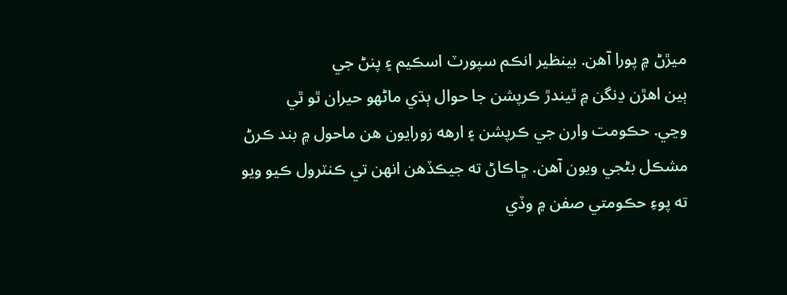ميڙڻ ۾ پورا آهن. بينظير انڪم سپورٽ اسڪيم ۽ پنڻ جي
ٻين اهڙن ڍنگن ۾ ٿيندڙ ڪرپشن جا حوال ٻڌي ماڻهو حيران ٿو ٿي
وڃي. حڪومت وارن جي ڪرپشن ۽ ارهه زورايون هن ماحول ۾ بند ڪرڻ
مشڪل بڻجي ويون آهن. ڇاڪاڻ ته جيڪڏهن انهن تي ڪنٽرول ڪيو ويو
ته پوءِ حڪومتي صفن ۾ وڏي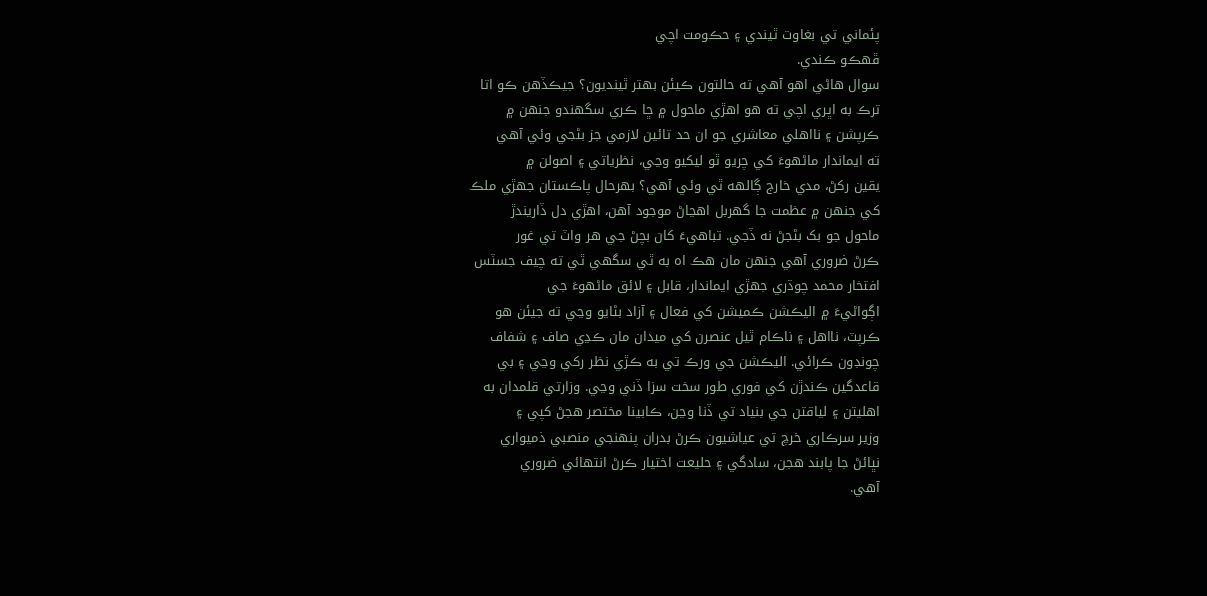پئماني تي بغاوت ٿيندي ۽ حڪومت اچي
ڦهڪو ڪندي.
سوال هاڻي اهو آهي ته حالتون ڪيئن بهتر ٿينديون؟ جيڪڏهن ڪو اتا
ترڪ به اڀري اچي ته هو اهڙي ماحول ۾ ڇا ڪري سگهندو جنهن ۾
ڪرپشن ۽ نااهلي معاشري جو ان حد تائين لازمي جز بڻجي وئي آهي
ته ايماندار ماڻهوءَ کي چريو ٿو ليکيو وڃي، نظرياتي ۽ اصولن ۾
يقين رکڻ، مدي خارج ڳالهه ٿي وئي آهي؟ بهرحال پاڪستان جهڙي ملڪ
کي جنهن ۾ عظمت جا گهربل اهڃاڻ موجود آهن، اهڙي دل ڏاريندڙ
ماحول جو بک بڻجڻ نه ڏجي. تباهيءَ کان بچڻ جي هر واٽ تي غور
ڪرڻ ضروري آهي جنهن مان هڪ اه به ٿي سگهي ٿي ته چيف جسٽس
افتخار محمد چوڌري جهڙي ايماندار، قابل ۽ لائق ماڻهوءَ جي
اڳواڻيءَ ۾ اليڪشن ڪميشن کي فعال ۽ آزاد بڻايو وڃي ته جيئن هو
ڪرپٽ، نااهل ۽ ناڪام ٿيل عنصرن کي ميدان مان ڪڍي صاف ۽ شفاف
چونڊون ڪرائي. اليڪشن جي ورڪ تي به ڪڙي نظر رکي وڃي ۽ بي
قاعدگين ڪندڙن کي فوري طور سخت سزا ڏني وڃي. وزارتي قلمدان به
اهليتن ۽ لياقتن جي بنياد تي ڏنا وڃن، ڪابينا مختصر هجڻ کپي ۽
وزير سرڪاري خرچ تي عياشيون ڪرڻ بدران پنهنجي منصبي ذميواري
نڀائڻ جا پابند هجن، سادگي ۽ حليعت اختيار ڪرڻ انتهائي ضروري
آهي.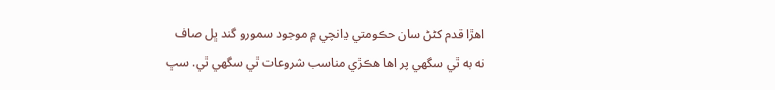اهڙا قدم کڻڻ سان حڪومتي ڍانچي ۾ موجود سمورو گند ڀل صاف
نه به ٿي سگهي پر اها هڪڙي مناسب شروعات ٿي سگهي ٿي. سڀ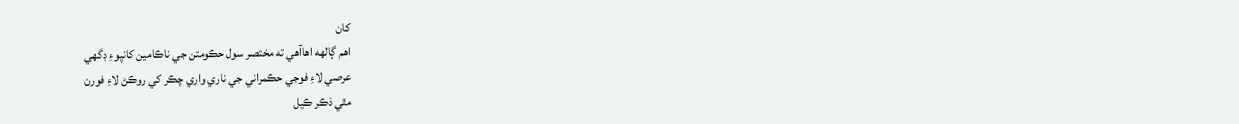کان
اهم ڳالهه اهاآهي ته مختصر سول حڪومتن جي ناڪامين کانپوءِ ڊگهي
عرصي لاءِ فوجي حڪمراني جي ناري واري چڪر کي روڪڻ لاءِ فورن
مٿي ذڪر ڪيل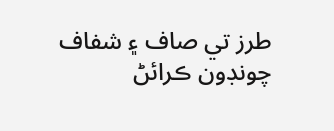طرز تي صاف ۽ شفاف چونڊون ڪرائڻ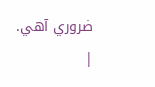ضروري آهي. |